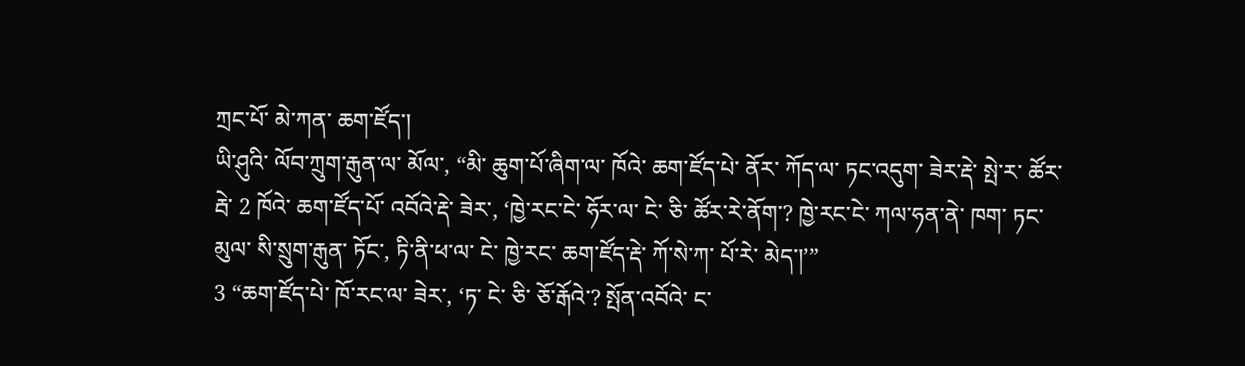ཀྲང་པོ་ མེ་ཀན་ ཆག་ཛོད་།
ཡི་ཤུའི་ ལོབ་ཀྲུག་རྒུན་ལ་ མོལ་, “མི་ ཆུག་པོ་ཞིག་ལ་ ཁོའེ་ ཆག་ཛོད་པེ་ ནོར་ ཀོད་ལ་ ཏང་འདུག་ ཟེར་རྡེ་ སྤེ་ར་ ཚོར་རྦེ་ 2 ཁོའེ་ ཆག་ཛོད་པོ་ འབོའེ་རྡེ་ ཟེར་, ‘ཁྱེ་རང་ངེ་ ཧོར་ལ་ ངེ་ ཅི་ ཚོར་རེ་ནོག་? ཁྱེ་རང་ངེ་ ཀལ་ཧན་ནེ་ ཁག་ ཏང་ མུལ་ སི་སྲུག་རྒུན་ ཏོང་, ཏི་ནི་ཕ་ལ་ ངེ་ ཁྱེ་རང་ ཆག་ཛོད་རྡེ་ ཀོ་སེ་ཀ་ པོ་རེ་ མེད་།’”
3 “ཆག་ཛོད་པེ་ ཁོ་རང་ལ་ ཟེར་, ‘ཏ་ ངེ་ ཅི་ ཅོ་རྒོའེ་? སྤོན་འབོའེ་ ང་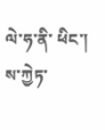ལེ་ཧ་ནི་ ཕིང་། ས་ཀྱེཏ་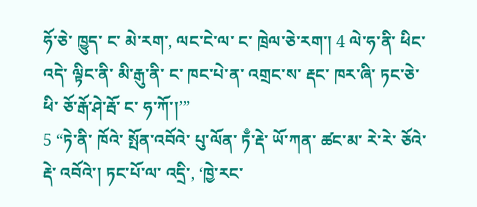ཧོ་ཅེ་ ཁྱུད་ ང་ མེ་རག་, ལང་ངེ་ལ་ ང་ ཁྲེལ་ཅེ་རག་། 4 ལེ་ཧ་ནི་ ཕིང་འདེ་ ལྟིང་ནི་ མི་རྒུ་ནི་ ང་ ཁང་པེ་ན་ འགྲང་ས་ རྡང་ ཁར་ཞི་ ཏང་ཅེ་ཕི་ ཅོ་རྒོ་ཤེ་རྦོ་ ང་ ཧ་ཀོ་།’”
5 “ཏེ་ནི་ ཁོའེ་ སྤོན་འབོའེ་ པུ་ལོན་ ཏྃ་རྡེ་ ཡོ་ཀན་ ཚང་མ་ རེ་རེ་ ཅོའེ་རྡེ་ འབོའེ་། ཏང་པོ་ལ་ འདྲི་, ‘ཁྱེ་རང་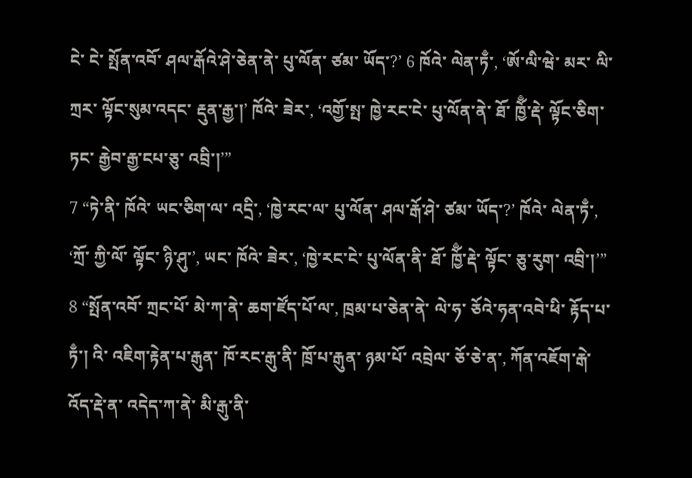ངེ་ ངེ་ སྤོན་འབོ་ ཤལ་རྒོའེ་ཤེ་ཅེན་ནེ་ པུ་ལོན་ ཙམ་ ཡོད་?’ 6 ཁོའེ་ ལེན་ཏྃ་, ‘ཨོ་ལི་ཝེ་ མར་ ལི་ཀྲར་ ལྟོང་སུམ་འདང་ རྡུན་རྒྱ་།’ ཁོའེ་ ཟེར་, ‘འགྱོ་སྤ་ ཁྱེ་རང་ངེ་ པུ་ལོན་ནེ་ ཐོ་ ཁྱོྃ་རྡེ་ ལྟོང་ཅིག་ཏང་ རྒྱེབ་རྒྱ་ངཔ་ཅུ་ འབྲི་།’”
7 “ཏེ་ནི་ ཁོའེ་ ཡང་ཅིག་ལ་ འདྲི་, ‘ཁྱེ་རང་ལ་ པུ་ལོན་ ཤལ་རྒོ་ཤེ་ ཙམ་ ཡོད་?’ ཁོའེ་ ལེན་ཏྃ་, ‘ཀྲོ་ ཀྱི་ལོ་ ལྟོང་ ཉི་ཤུ་’, ཡང་ ཁོའེ་ ཟེར་, ‘ཁྱེ་རང་ངེ་ པུ་ལོན་ནི་ ཐོ་ ཁྱོྃ་རྡེ་ ལྟོང་ ཅུ་རུག་ འབྲི་།’”
8 “སྤོན་འབོ་ ཀྲང་པོ་ མེ་ཀ་ནེ་ ཆག་ཛོད་པོ་ལ་, ཁྲམ་པ་ཅེན་ནེ་ ལེ་ཧ་ ཅོའེ་ཧན་འབེ་ཕི་ རྟོད་པ་ ཏྃ་། འི་ འཇིག་རྟེན་པ་རྒུན་ ཁོ་རང་རྒུ་ནི་ ཁྲོ་པ་རྒུན་ ཉམ་པོ་ འབྲེལ་ ཅོ་ཅེ་ན་, ཀོན་འཇོག་རྒེ་ འོད་རྡེ་ན་ འདེད་ཀ་ནེ་ མི་རྒུ་ནི་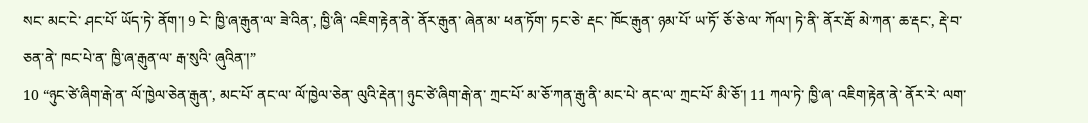སང་ མང་ངེ་ ཤང་པོ་ ཡོད་ཏེ་ ནོག་། 9 ངེ་ ཁྱི་ཞ་རྒུན་ལ་ ཟེ་འིན་, ཁྱི་ཞི་ འཇིག་རྟེན་ནེ་ ནོར་རྒུན་ ཞེན་མ་ ཕན་ཏོག་ ཏང་ཅེ་ རྡང་ ཁོང་རྒུན་ ཉམ་པོ་ ཡ་ཏོ་ ཅོ་ཅེ་ལ་ ཀོལ་། ཏེ་ནི་ ནོར་རྦོ་ མེ་ཀན་ ཆ་རྡང་, རྡེ་བ་ཅན་ནེ་ ཁང་པེ་ན་ ཁྱི་ཞ་རྒུན་ལ་ རྒ་སུའི་ ཞུའིན་།”
10 “ཉུང་ཙེ་ཞིག་རྒེ་ན་ ལོ་ཁྱེལ་ཅེན་རྒུན་, མང་པོ་ ནང་ལ་ ལོ་ཁྱེལ་ཅེན་ ལུའི་རྡེན་། ཉུང་ཙེ་ཞིག་རྒེ་ན་ ཀྲང་པོ་ མ་ཅོ་ཀན་རྒུ་ནི་ མང་པེ་ ནང་ལ་ ཀྲང་པོ་ མི་ཅོ་། 11 ཀལ་ཏེ་ ཁྱི་ཞ་ འཇིག་རྟེན་ནེ་ ནོར་རེ་ ལག་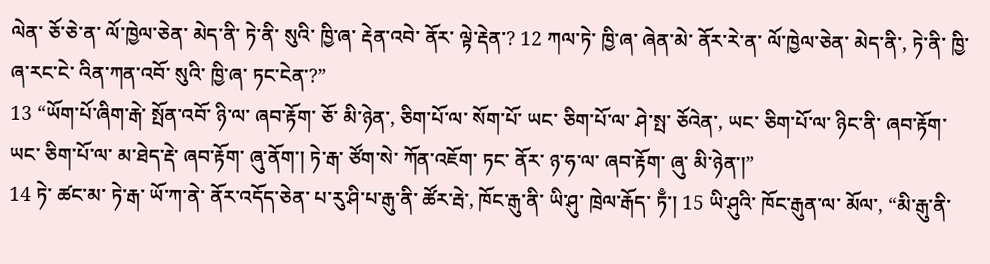ལེན་ ཅོ་ཅེ་ན་ ལོ་ཁྱེལ་ཅེན་ མེད་ནི་ ཏེ་ནི་ སུའི་ ཁྱི་ཞ་ རྡེན་འབེ་ ནོར་ ལྟེ་རྡེན་? 12 ཀལ་ཏེ་ ཁྱི་ཞ་ ཞེན་མེ་ ནོར་རེ་ན་ ལོ་ཁྱེལ་ཅེན་ མེད་ནི་, ཏེ་ནི་ ཁྱི་ཞ་རང་ངེ་ འིན་ཀན་འབོ་ སུའི་ ཁྱི་ཞ་ ཏང་ངེན་?”
13 “ཡོག་པོ་ཞིག་རྒེ་ སྤོན་འབོ་ ཉི་ལ་ ཞབ་རྟོག་ ཅོ་ མི་ཉེན་, ཅིག་པོ་ལ་ སོག་པོ་ ཡང་ ཅིག་པོ་ལ་ ཤེ་སྤ་ ཅོའེན་, ཡང་ ཅིག་པོ་ལ་ ཉིང་ནི་ ཞབ་རྟོག་ ཡང་ ཅིག་པོ་ལ་ མ་ཐེད་རྡེ་ ཞབ་རྟོག་ ཞུ་ནོག་། ཏེ་རྒ་ ཙོག་སེ་ ཀོན་འཇོག་ ཏང་ ནོར་ ཉ་ཧ་ལ་ ཞབ་རྟོག་ ཞུ་ མི་ཉེན་།”
14 ཏེ་ ཚང་མ་ ཏེ་རྒ་ ཡོ་ཀ་ནེ་ ནོར་འདོད་ཅེན་ པ་རུ་ཤི་པ་རྒུ་ནི་ ཚོར་རྦེ་, ཁོང་རྒུ་ནི་ ཡི་ཤུ་ ཁྲེལ་རྒོད་ ཏྃ་། 15 ཡི་ཤུའི་ ཁོང་རྒུན་ལ་ མོལ་, “མི་རྒུ་ནི་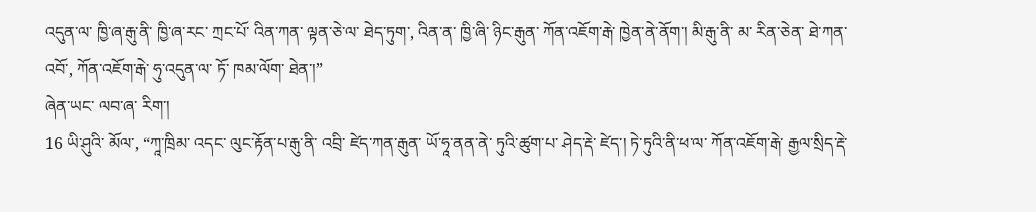འདུན་ལ་ ཁྱི་ཞ་རྒུ་ནི་ ཁྱི་ཞ་རང་ ཀྲང་པོ་ འིན་ཀན་ ལྟན་ཅེ་ལ་ ཐེད་ཏུག་, འིན་ན་ ཁྱི་ཞི་ ཉིང་རྒུན་ ཀོན་འཇོག་རྒེ་ ཁྱེན་ནེ་ནོག་། མི་རྒུ་ནི་ མ་ རིན་ཅེན་ ཐེ་ཀན་འབོ་, ཀོན་འཇོག་རྒེ་ ཧུ་འདུན་ལ་ ཏོ་ ཁམ་ལོག་ ཐེན་།”
ཞེན་ཡང་ ལབ་ཞ་ རིག་།
16 ཡི་ཤུའི་ མོལ་, “ཀཱ་ཁྲིམ་ འདང་ ལུང་རྟོན་པ་རྒུ་ནི་ འབྲི་ ཛེད་ཀན་རྒུན་ ཡོ་ཧཱ་ནན་ནེ་ ཏུའི་ཚུག་པ་ ཤེད་རྡེ་ ཛེད་། ཏེ་ཏུའི་ནི་ཕ་ལ་ ཀོན་འཇོག་རྒེ་ རྒྱལ་སྲིད་རྡེ་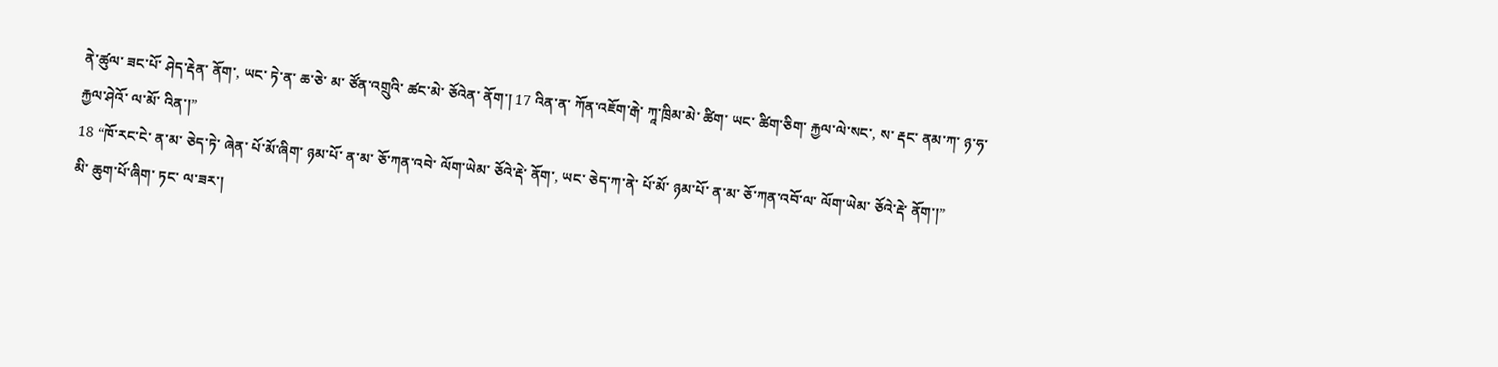ནེ་ཚུལ་ ཟང་པོ་ ཤེད་རྡེན་ ནོག་, ཡང་ ཏེ་ན་ ཆ་ཅེ་ མ་ ཙོན་འགྲུའི་ ཚང་མེ་ ཅོའེན་ ནོག་། 17 འིན་ན་ ཀོན་འཇོག་རྒེ་ ཀཱ་ཁྲིམ་མེ་ ཚིག་ ཡང་ ཚིག་ཅིག་ རྐྱལ་ལེ་སང་, ས་ རྡང་ ནམ་ཀ་ ཉ་ཧ་ རྐྱལ་ཤེའོ་ ལ་མོ་ འིན་།”
18 “ཁོ་རང་ངེ་ ན་མ་ ཅེད་ཏེ་ ཞེན་ པོ་མོ་ཞིག་ ཉམ་པོ་ ན་མ་ ཅོ་ཀན་འབེ་ ལོག་ཡེམ་ ཅོའེ་རྡེ་ ནོག་, ཡང་ ཅེད་ཀ་ནེ་ པོ་མོ་ ཉམ་པོ་ ན་མ་ ཅོ་ཀན་འབོ་ལ་ ལོག་ཡེམ་ ཅོའེ་རྡེ་ ནོག་།”
མི་ ཆུག་པོ་ཞིག་ ཏང་ ལ་ཟར་།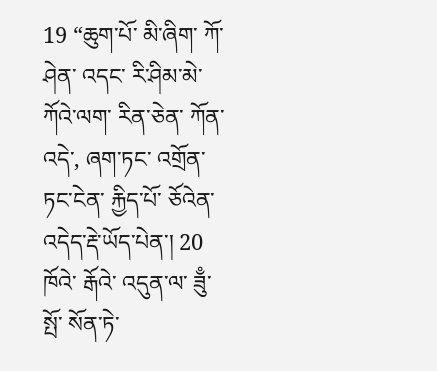19 “ཆུག་པོ་ མི་ཞིག་ ཀོ་ཤེན་ འདང་ རི་ཤིམ་མེ་ ཀོའེ་ལག་ རིན་ཅེན་ ཀོན་འདེ་, ཞག་ཏང་ འགྲོན་ཏང་ངེན་ རྐྱིད་པོ་ ཅོའེན་ འདེད་རྡེ་ཡོད་པེན་། 20 ཁོའེ་ རྒོའེ་ འདུན་ལ་ ཟུྃ་སྤོ་ སོན་ཏེ་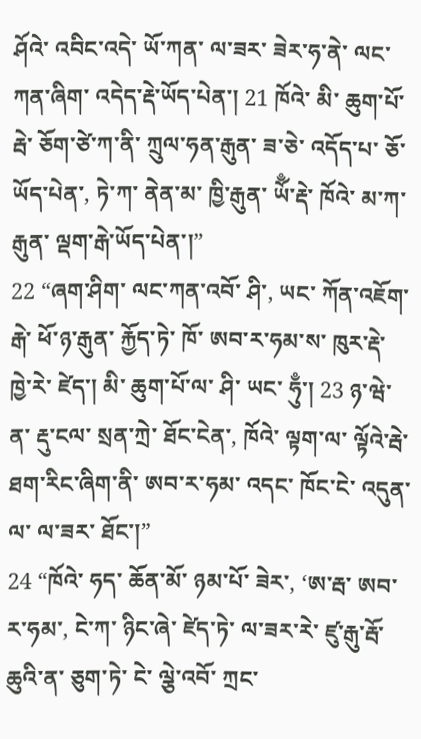ཤོའེ་ འབིང་འདེ་ ཡོ་ཀན་ ལ་ཟར་ ཟེར་ཧ་ནེ་ ལང་ཀན་ཞིག་ འདེད་རྡེ་ཡོད་པེན་། 21 ཁོའེ་ མི་ ཆུག་པོ་རྦེ་ ཅོག་ཙེ་ཀ་ནི་ ཀྲུལ་ཧན་རྒུན་ ཟ་ཅེ་ འདོད་པ་ ཅོ་ཡོད་པེན་, ཏེ་ཀ་ ནེན་མ་ ཁྱི་རྒུན་ ཡོྃ་རྡེ་ ཁོའེ་ མ་ཀ་རྒུན་ ལྡག་རྒེ་ཡོད་པེན་།”
22 “ཞག་ཤིག་ ལང་ཀན་འབོ་ ཤི་, ཡང་ ཀོན་འཇོག་རྒེ་ ཕོ་ཉ་རྒུན་ རྐྱོད་ཏེ་ ཁོ་ ཨབ་ར་ཧམ་ས་ ཁུར་རྡེ་ ཁྱེ་རེ་ ཛེད་། མི་ ཆུག་པོ་ལ་ ཤི་ ཡང་ ཧུྃ་། 23 ཉ་ཝེ་ན་ རྡུ་ངལ་ སྲན་ཀྲེ་ ཐོང་ངེན་, ཁོའེ་ ལྟག་ལ་ ལྟོའེ་རྦེ་ ཐག་རིང་ཞིག་ནི་ ཨབ་ར་ཧམ་ འདང་ ཁོང་ངེ་ འདུན་ལ་ ལ་ཟར་ ཐོང་།”
24 “ཁོའེ་ ཧད་ ཆོན་མོ་ ཉམ་པོ་ ཟེར་, ‘ཨ་རྦ་ ཨབ་ར་ཧམ་, ངེ་ཀ་ ཉིང་ཞེ་ ཛེད་ཏེ་ ལ་ཟར་རེ་ ཛུ་རྒུ་རྦོ་ ཆུའི་ན་ ཅུག་ཏེ་ ངེ་ ལྕེ་འབོ་ ཀྲང་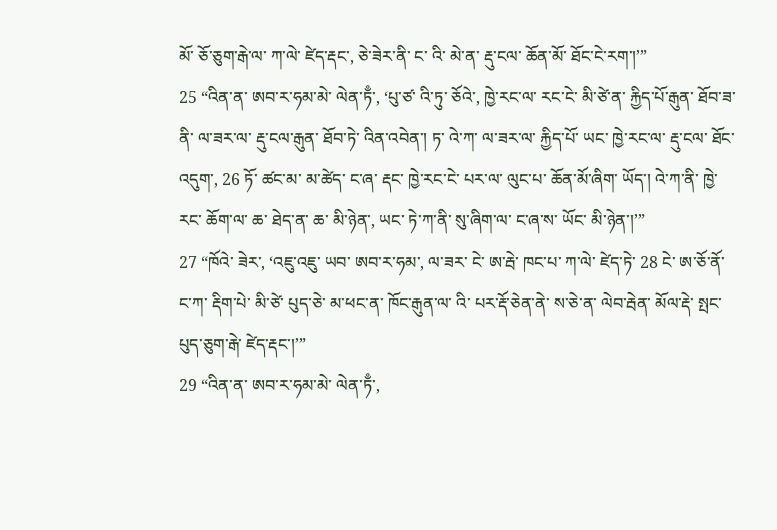མོ་ ཅོ་ཅུག་རྒེ་ལ་ ཀ་ལེ་ ཛེད་རྡང་, ཅེ་ཟེར་ནི་ ང་ འི་ མེ་ན་ རྡུ་ངལ་ ཆོན་མོ་ ཐོང་ངེ་རག་།’”
25 “འིན་ན་ ཨབ་ར་ཧམ་མེ་ ལེན་ཏྃ་, ‘པུ་ཙ་ འི་ཏུ་ ཅོའེ་, ཁྱེ་རང་ལ་ རང་ངེ་ མི་ཙེ་ན་ རྐྱིད་པོ་རྒུན་ ཐོབ་ཟ་ནི་ ལ་ཟར་ལ་ རྡུ་ངལ་རྒུན་ ཐོབ་ཏེ་ འིན་འབེན་། ཏ་ འེ་ཀ་ ལ་ཟར་ལ་ རྐྱིད་པོ་ ཡང་ ཁྱེ་རང་ལ་ རྡུ་ངལ་ ཐོང་འདུག་, 26 ཏོ་ ཚང་མ་ མ་ཚེད་ ང་ཞ་ རྡང་ ཁྱེ་རང་ངེ་ པར་ལ་ ལུང་པ་ ཆོན་མོ་ཞིག་ ཡོད་། འེ་ཀ་ནི་ ཁྱེ་རང་ ཆོག་ལ་ ཆ་ ཐེད་ན་ ཆ་ མི་ཉེན་, ཡང་ ཏེ་ཀ་ནི་ སུ་ཞིག་ལ་ ང་ཞ་ས་ ཡོང་ མི་ཉེན་།’”
27 “ཁོའེ་ ཟེར་, ‘འཇུ་འཇུ་ ཡབ་ ཨབ་ར་ཧམ་, ལ་ཟར་ ངེ་ ཨ་རྦེ་ ཁང་པ་ ཀ་ལེ་ ཛེད་ཏེ་ 28 ངེ་ ཨ་ཅོ་ནོ་ ང་ཀ་ རྡིག་པེ་ མི་ཙེ་ པུད་ཅེ་ མ་ཕང་ན་ ཁོང་རྒུན་ལ་ འི་ པར་རྡོ་ཅེན་ནེ་ ས་ཅེ་ན་ ལེབ་རྦེན་ མོལ་རྡེ་ སྤང་པུད་ཅུག་རྒེ་ ཛེད་རྡང་།’”
29 “འིན་ན་ ཨབ་ར་ཧམ་མེ་ ལེན་ཏྃ་,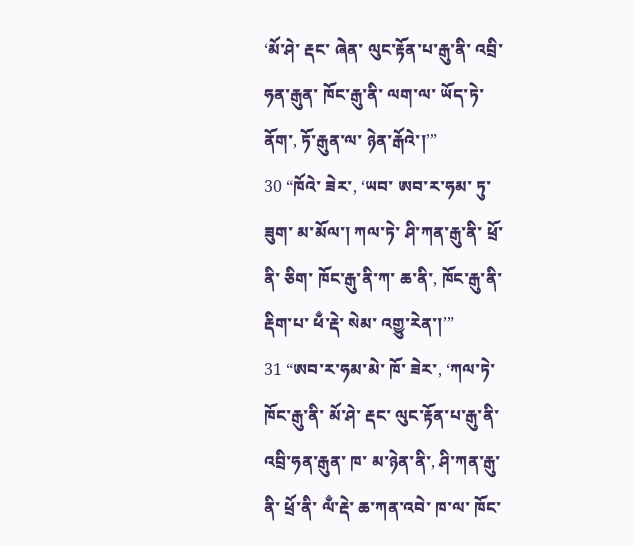‘མོ་ཤེ་ རྡང་ ཞེན་ ལུང་རྟོན་པ་རྒུ་ནི་ འབྲི་ཧན་རྒུན་ ཁོང་རྒུ་ནི་ ལག་ལ་ ཡོད་ཏེ་ ནོག་, ཏོ་རྒུན་ལ་ ཉེན་རྒོའེ་།’”
30 “ཁོའེ་ ཟེར་, ‘ཡབ་ ཨབ་ར་ཧམ་ ཏུ་ཟུག་ མ་མོལ་། ཀལ་ཏེ་ ཤི་ཀན་རྒུ་ནི་ ཕྲོ་ནི་ ཅིག་ ཁོང་རྒུ་ནི་ཀ་ ཆ་ནི་, ཁོང་རྒུ་ནི་ རྡིག་པ་ ཕྃ་རྡེ་ སེམ་ འགྱུ་རེན་།’”
31 “ཨབ་ར་ཧམ་མེ་ ཁོ་ ཟེར་, ‘ཀལ་ཏེ་ ཁོང་རྒུ་ནི་ མོ་ཤེ་ རྡང་ ལུང་རྟོན་པ་རྒུ་ནི་ འབྲི་ཧན་རྒུན་ ཁ་ མ་ཉེན་ནི་, ཤི་ཀན་རྒུ་ནི་ ཕྲོ་ནི་ ལྃ་རྡེ་ ཆ་ཀན་འབེ་ ཁ་ལ་ ཁོང་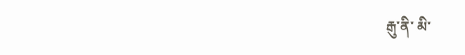རྒུ་ནི་ མི་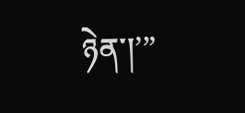ཉེན་།’”